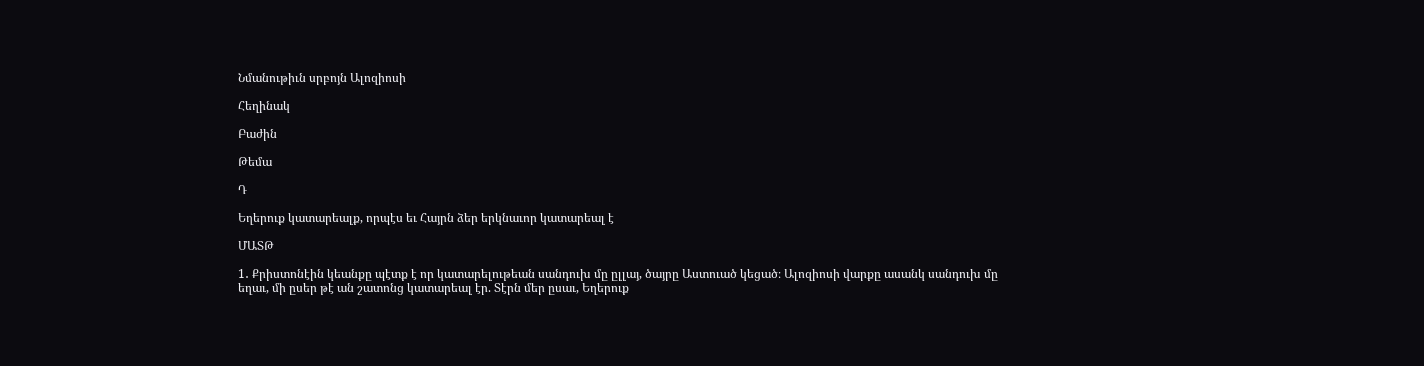Նմանութիւն սրբոյն Ալոզիոսի

Հեղինակ

Բաժին

Թեմա

Դ

Եղերուք կատարեալք, որպէս եւ Հայրն ձեր երկնաւոր կատարեալ է

ՄԱՏԹ

1․ Քրիստոնէին կեանքը պէտք է որ կատարելութեան սանդուխ մը ըլլայ, ծայրը Աստուած կեցած։ Ալոզիոսի վարքը ասանկ սանդուխ մը եղաւ, մի ըսեր թէ ան շատոնց կատարեալ էր. Տէրն մեր ըսաւ, Եղերուք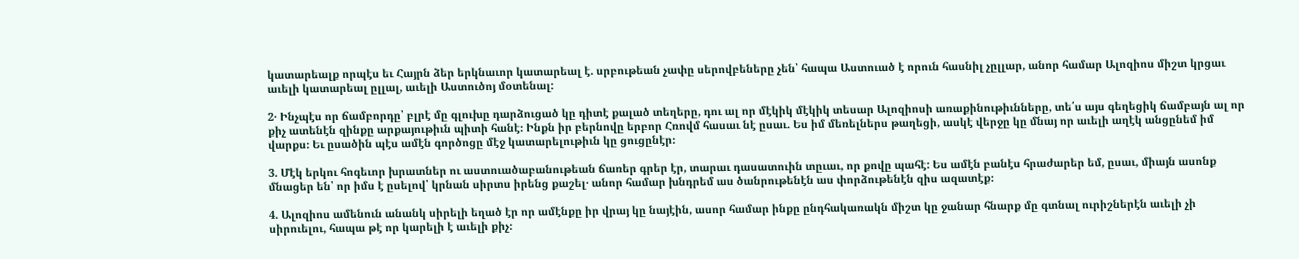կատարեալք որպէս եւ Հայրն ձեր երկնաւոր կատարեալ է. սրբութեան չափը սերովբեները չեն՝ հապա Աստուած է որուն հասնիլ չըլլար, անոր համար Ալոզիոս միշտ կրցաւ աւելի կատարեալ ըլլալ, աւելի Աստուծոյ մօտենալ:

2․ Ինչպէս որ ճամբորդը՝ բլրէ մը գլուխը դարձուցած կը դիտէ քալած տեղերը, դու ալ որ մէկիկ մէկիկ տեսար Ալոզիոսի առաքինութիւնները, տե՛ս այս գեղեցիկ ճամբայն ալ որ քիչ ատենէն զինքը արքայութիւն պիտի հանէ։ Ինքն իր բերնովը երբոր Հռովմ հասաւ նէ ըսաւ. Ես իմ մեռելներս թաղեցի, ասկէ վերջը կը մնայ որ աւելի աղէկ անցընեմ իմ վարքս։ Եւ ըսածին պէս ամէն գործոցը մէջ կատարելութիւն կը ցուցընէր։

3. Մէկ երկու հոգեւոր խրատներ ու աստուածաբանութեան ճառեր գրեր էր, տարաւ դասատուին տըւաւ, որ քովը պահէ: Ես ամէն բանէս հրաժարեր եմ, ըսաւ, միայն ասոնք մնացեր են՝ որ իմս է ըսելով՝ կրնան սիրտս իրենց քաշել․ անոր համար խնդրեմ աս ծանրութենէն աս փորձութենէն զիս ազատէք։

4. Ալոզիոս ամենուն անանկ սիրելի եղած էր որ ամէնքը իր վրայ կը նայէին, ասոր համար ինքը ընդհակառակն միշտ կը ջանար հնարք մը գտնալ ուրիշներէն աւելի չի սիրուելու, հապա թէ որ կարելի է աւելի քիչ։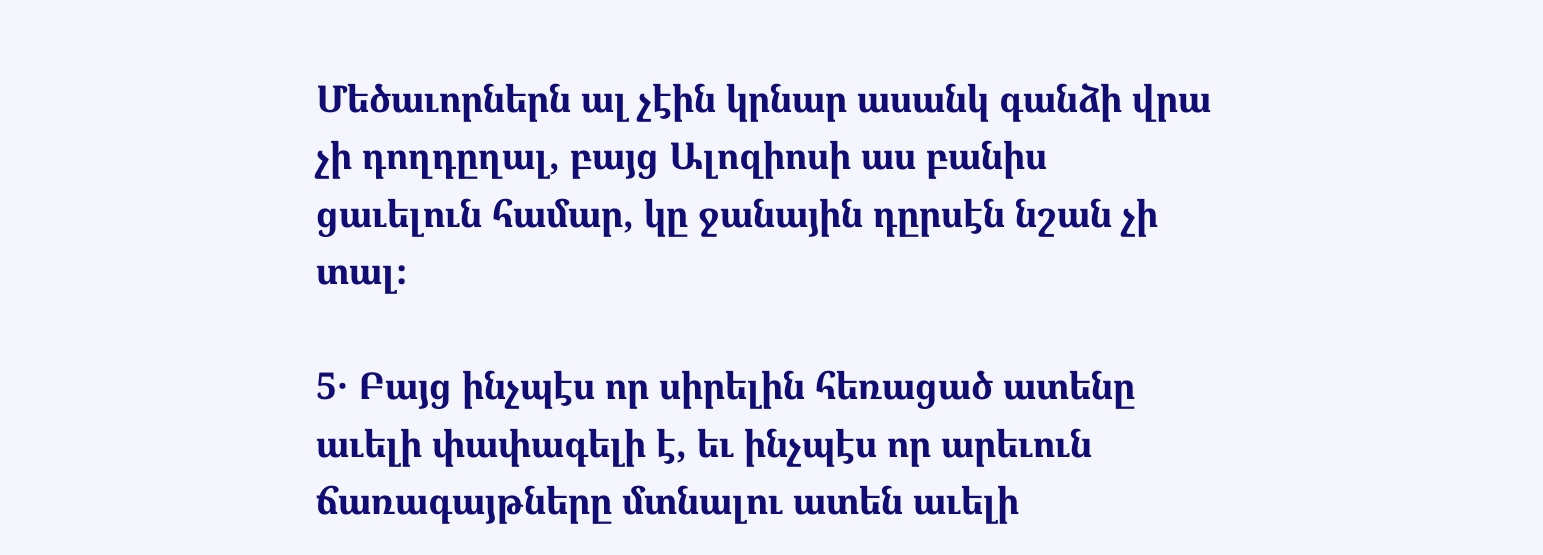Մեծաւորներն ալ չէին կրնար ասանկ գանձի վրա չի դողդըղալ, բայց Ալոզիոսի աս բանիս  ցաւելուն համար, կը ջանային դըրսէն նշան չի տալ։

5․ Բայց ինչպէս որ սիրելին հեռացած ատենը աւելի փափագելի է, եւ ինչպէս որ արեւուն ճառագայթները մտնալու ատեն աւելի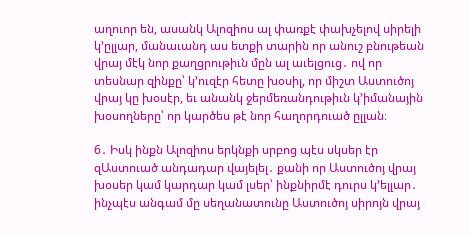աղուոր են, ասանկ Ալոզիոս ալ փառքէ փախչելով սիրելի կ’ըլլար, մանաւանդ աս ետքի տարին որ անուշ բնութեան վրայ մէկ նոր քաղցրութիւն մըն ալ աւելցուց․ ով որ տեսնար զինքը՝ կ’ուզէր հետը խօսիլ, որ միշտ Աստուծոյ վրայ կը խօսէր, եւ անանկ ջերմեռանդութիւն կ’իմանային խօսողները՝ որ կարծես թէ նոր հաղորդուած ըլլան։

6․ Իսկ ինքն Ալոզիոս երկնքի սրբոց պէս սկսեր էր զԱստուած անդադար վայելել․ քանի որ Աստուծոյ վրայ խօսեր կամ կարդար կամ լսեր՝ ինքնիրմէ դուրս կ’ելլար․ ինչպէս անգամ մը սեղանատունը Աստուծոյ սիրոյն վրայ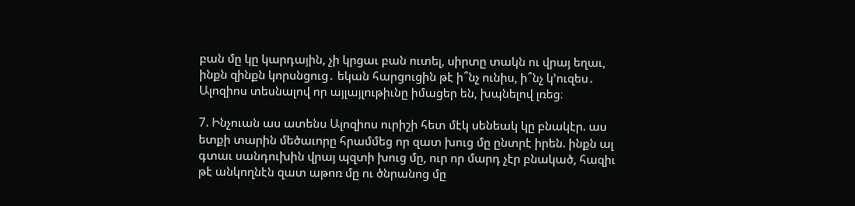բան մը կը կարդային, չի կրցաւ բան ուտել, սիրտը տակն ու վրայ եղաւ, ինքն զինքն կորսնցուց․ եկան հարցուցին թէ ի՞նչ ունիս, ի՞նչ կ’ուզես․ Ալոզիոս տեսնալով որ այլայլութիւնը իմացեր են, խպնելով լռեց։

7. Ինչուան աս ատենս Ալոզիոս ուրիշի հետ մէկ սենեակ կը բնակէր. աս ետքի տարին մեծաւորը հրամմեց որ զատ խուց մը ընտրէ իրեն. ինքն ալ գտաւ սանդուխին վրայ պզտի խուց մը, ուր որ մարդ չէր բնակած, հազիւ թէ անկողնէն զատ աթոռ մը ու ծնրանոց մը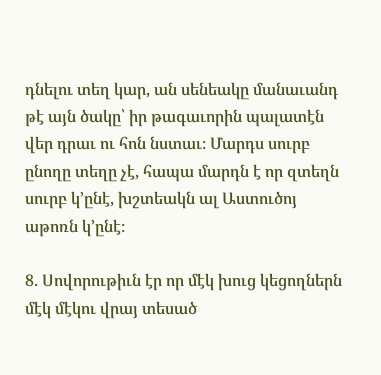դնելու տեղ կար, ան սենեակը մանաւանդ թէ այն ծակը՝ իր թագաւորին պալատէն վեր դրաւ ու հոն նստաւ։ Մարդս սուրբ ընողը տեղը չէ, հապա մարդն է որ զտեղն սուրբ կ’ընէ, խշտեակն ալ Աստուծոյ աթոռն կ’ընէ։

8. Սովորութիւն էր որ մէկ խուց կեցողներն մէկ մէկու վրայ տեսած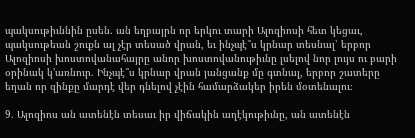պակսութիւննին ըսեն. ան եղբայրն որ երկու տարի Ալոզիոսի հետ կեցաւ, պակսութեան շուքն ալ չէր տեսած վրան, եւ ինչպէ՞ս կրնար տեսնալ՝ երբոր Ալոզիոսի խոստովանահայրը անոր խոստովանութիւնը լսելով նոր լույս ու բարի օրինակ կ’առնուր. Ինչպէ՞ս կրնար վրան յանցանք մը գտնալ, երբոր շատերը եղան որ զինքը մարդէ վեր դնելով չէին համարձակեր իրեն մօտենալու։

9. Ալոզիոս ան ատենէն տեսաւ իր վիճակին աղէկութիւնը, ան ատենէն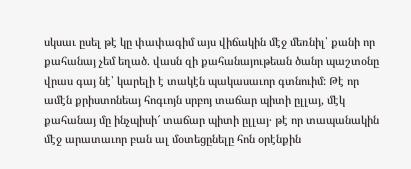սկսաւ ըսել թէ կը փափագիմ այս վիճակին մէջ մեռնիլ՝ քանի որ քահանայ չեմ եղած. վասն զի քահանայութեան ծանր պաշտօնը վրաս գայ նէ՝ կարելի է տակէն պակասաւոր գտնուիմ: Թէ որ ամէն քրիստոնեայ հոգւոյն սրբոյ տաճար պիտի ըլլայ, մէկ քահանայ մը ինչպիսի՜ տաճար պիտի ըլլայ․ թէ որ տապանակին մէջ արատաւոր բան ալ մօտեցընելը հոն օրէնքին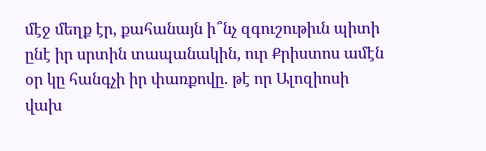մէջ մեղք էր, քահանայն ի՞նչ զգուշութիւն պիտի ընէ իր սրտին տապանակին, ուր Քրիստոս ամէն օր կը հանգչի իր փառքովը. թէ որ Ալոզիոսի վախ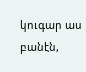կուգար աս բանէն,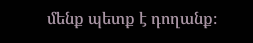մենք պետք է դողանք։